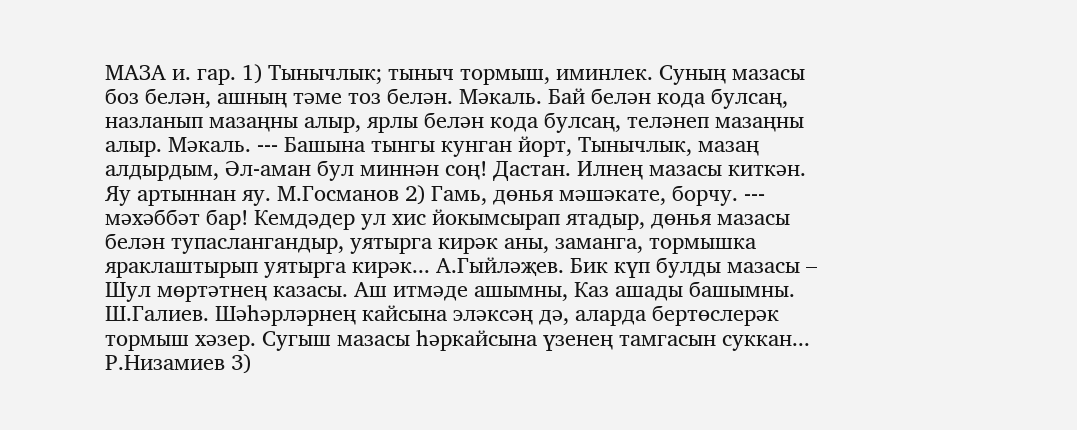МАЗА и. гар. 1) Тынычлык; тыныч тормыш, иминлек. Суның мазасы боз белән, ашның тәме тоз белән. Мәкаль. Бай белән кода булсаң, назланып мазаңны алыр, ярлы белән кода булсаң, теләнеп мазаңны алыр. Мәкаль. --- Башына тынгы кунган йорт, Тынычлык, мазаң алдырдым, Әл-аман бул миннән соң! Дастан. Илнең мазасы киткән. Яу артыннан яу. М.Госманов 2) Гамь, дөнья мәшәкате, борчу. --- мәхәббәт бар! Кемдәдер ул хис йокымсырап ятадыр, дөнья мазасы белән тупаслангандыр, уятырга кирәк аны, заманга, тормышка яраклаштырып уятырга кирәк... А.Гыйләҗев. Бик күп булды мазасы – Шул мөртәтнең казасы. Аш итмәде ашымны, Каз ашады башымны. Ш.Галиев. Шәһәрләрнең кайсына эләксәң дә, аларда бертөслерәк тормыш хәзер. Сугыш мазасы һәркайсына үзенең тамгасын суккан... Р.Низамиев 3)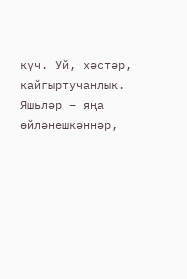күч. Уй, хәстәр, кайгыртучанлык. Яшьләр – яңа өйләнешкәннәр,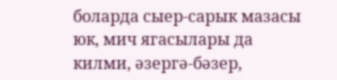боларда сыер-сарык мазасы юк, мич ягасылары да килми, әзергә-бәзер,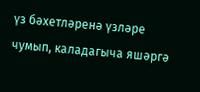үз бәхетләренә үзләре чумып, каладагыча яшәргә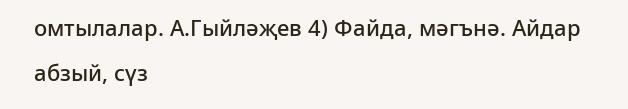омтылалар. А.Гыйләҗев 4) Файда, мәгънә. Айдар абзый, сүз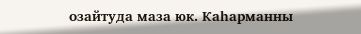озайтуда маза юк. Каһарманны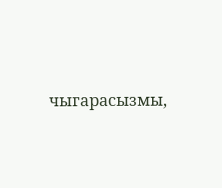чыгарасызмы,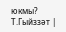юкмы? Т.Гыйззәт |